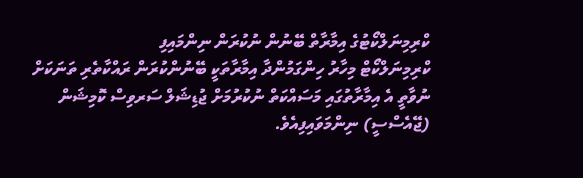ކްރިމިނަލްކޯޓުގެ އިމާރާތް ބޭނުން ނުކުރަން ނިންމައިފި
ކްރިމިނަލްކޯޓް މިހާރު ހިންގަމުންދާ އިމާރާތަކީ ބޭނުންކުރަން ރައްކާތެރި ތަނަކަށް ނުވާތީ އެ އިމާރާތުގައި މަސައްކަތް ނުކުރުމަށް ޖުޑިޝަލް ސަރވިސް ކޮމިޝަން (ޖޭއެސްސީ) ނިންމަވައިފިއެވެ.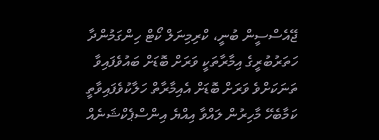ޖޭއެސްސީން ބުނީ، ކްރިމިނަލް ކޯޓް ހިންގަމުންދާ ހަތަރުބުރީގެ އިމާރާތަކީ ވަރަށް ބޮޑަށް ބައުވެފައިވާ ތަނަކަށްވެ ވަރަށް ބޮޑަށް އެއިމާރާތް ހަލާކުވެފައިވާތީ ކަމާބެހޭ މާހިރުން ލައްވާ އިއްޔެ އިންސްޕެކްޝަނެއް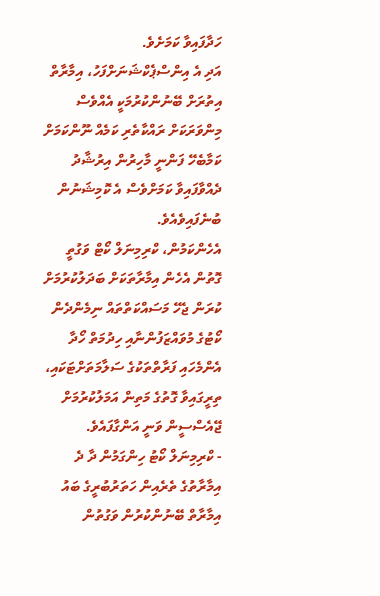ހަދާފައިވާ ކަމަށެވެ.
އަދި އެ އިންސްޕެކްޝަނަށްފަހު، އިމާރާތް އިތުރަށް ބޭނުންކުރުމަކީ އެއްވެސް މިންވަރަކަށް ރައްކާތެރި ކަމެއް ނޫންކަމަށް ކަމާބެހޭ ފަންނީ މާހިރުން އިރުޝާދު ދެއްވާފައިވާ ކަމަށްވެސް އެ ކޮމިޝަނުން ބުނެފައިވެއެވެ.
އެހެންކަމުން، ކްރިމިނަލް ކޯޓް ވަގުތީ ގޮތުން އެހެން އިމާރާތަކަށް ބަދަލުކުރުމަށް ކުރަން ޖެހޭ މަސައްކަތްތައް ނިމެންދެން ކޯޓުގެ މުވައްޒަފުންނާއި ހިދުމަތް ހޯދާ އެންމެހައި ފަރާތްތަކުގެ ސަލާމަތަށްޓަކައި، ތިރީގައިވާ ގޮތުގެ މަތިން އަމަލުކުރުމަށް ޖޭއެސްސީން ވަނީ އަންގާފައެވެ.
- ކްރިމިނަލް ކޯޓު ހިންގަމުން ދާ ދެ އިމާރާތުގެ ތެރެއިން ހަތަރުބުރީގެ ބައު އިމާރާތް ބޭނުންކުރުން ވަގުތުން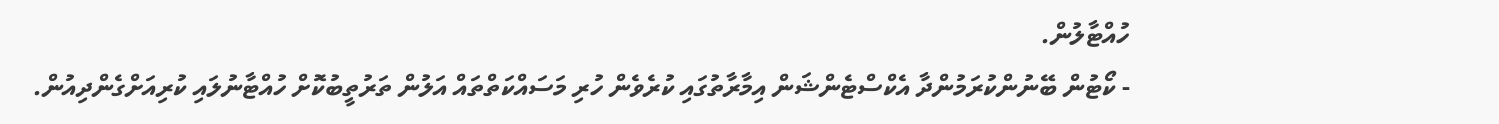ހުއްޓާލުން.
- ކޯޓުން ބޭނުންކުރަމުންދާ އެކްސްޓެންޝަން އިމާރާތުގައި ކުރެވެން ހުރި މަސައްކަތްތައް އަލުން ތަރުތީބުކޮށް ހުއްޓާނުލައި ކުރިއަށްގެންދިއުން.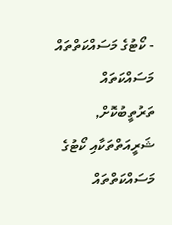- ކޯޓުގެ މަސައްކަތްތައް މަސައްކަތައް ތަރުތީބުކޮށް, ޝަރީއަތްތަކާއި ކޯޓުގެ މަސައްކަތްތައް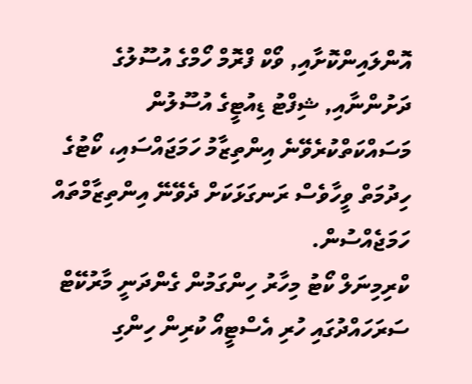އޮންލައިންކޮށާއި, ވޯކް ފްރޮމް ހޯމްގެ އުސޫލުގެ ދަށުންނާއި, ޝިފްޓު ޑިއުޓީގެ އުސޫލުން މަސައްކަތްކުރެވޭނެ އިންތިޒާމު ހަމަޖައްސައި، ކޯޓުގެ ހިދުމަތް ވީހާވެސް ރަނގަޅަކަށް ދެވޭނޭ އިންތިޒާމްތައް ހަމަޖެއްސުން.
ކްރިމިނަލް ކޯޓު މިހާރު ހިންގަމުން ގެންދަނީ މާރުކޭޓް ސަރަހައްދުގައި ހުރި އެސްޓީއޯ ކުރިން ހިންގި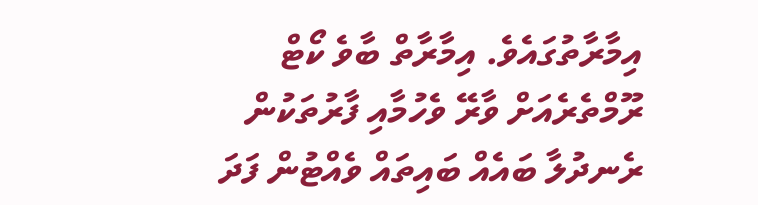އިމާރާތުގައެވެ. އިމާރާތް ބާވެ ކޯޓް ރޫމްތެރެއަށް ވާރޭ ވެހުމާއި ފާރުތަކުން ރެނދުލާ ބައެއް ބައިތައް ވެއްޓުން ފަދަ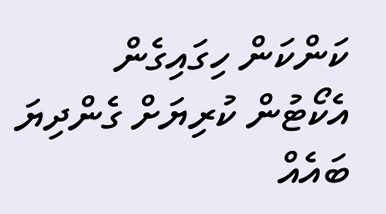ކަންކަން ހިގައިގެން އެކޯޓުން ކުރިޔަށް ގެންދިޔަ ބައެއް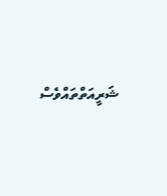ޝަރީއަތްތައްވެސް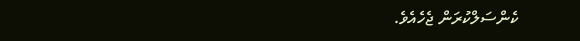ކެންސަލްކުރަން ޖެހެއެވެ.